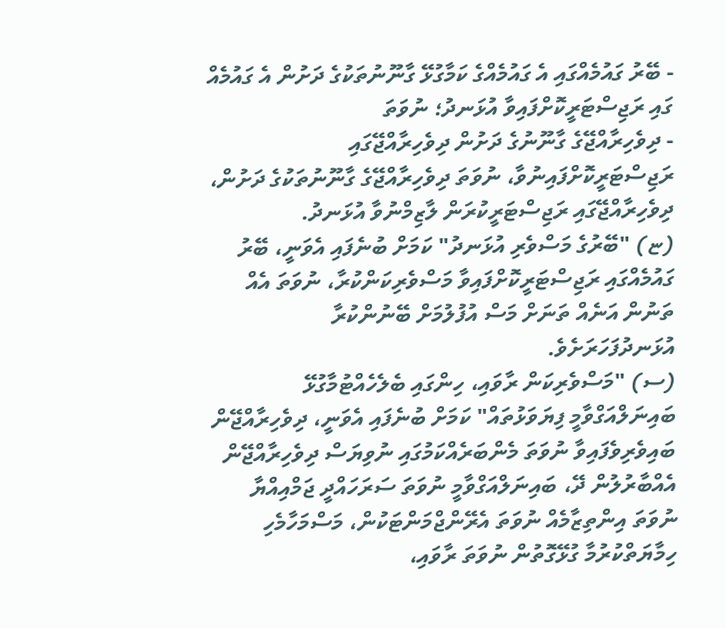- ބޭރު ގައުމެއްގައި އެ ގައުމެއްގެ ކަމާގުޅޭ ގާނޫނުތަކުގެ ދަށުން އެ ގައުމެއް ގައި ރަޖިސްޓަރީކޮށްފައިވާ އުޅަނދު؛ ނުވަތަ
- ދިވެހިރާއްޖޭގެ ގާނޫނުގެ ދަށުން ދިވެހިރާއްޖޭގައި ރަޖިސްޓަރީކޮށްފައިނުވާ، ނުވަތަ ދިވެހިރާއްޖޭގެ ގާނޫނުތަކުގެ ދަށުން، ދިވެހިރާއްޖޭގައި ރަޖިސްޓަރީކުރަން ލާޒިމްނުވާ އުޅަނދު.
(ޏ) "ބޭރުގެ މަސްވެރި އުޅަނދު" ކަމަށް ބުނެފައި އެވަނީ، ބޭރު ގައުމެއްގައި ރަޖިސްޓަރީކޮށްފައިވާ މަސްވެރިކަންކުރާ، ނުވަތަ އެއް ތަނުން އަނެއް ތަނަށް މަސް އުފުލުމަށް ބޭނުންކުރާ އުޅަނދުފަހަރަށެވެ.
(ސ) "މަސްވެރިކަން ރާވައި، ހިންގައި ބެލެހެއްޓުމާގުޅޭ ބައިނަލްއަގްވާމީ ފިޔަވަޅުތައް" ކަމަށް ބުނެފައި އެވަނީ، ދިވެހިރާއްޖޭން ބައިވެރިވެފައިވާ ނުވަތަ މެންބަރެއްކަމުގައި ނުވިޔަސް ދިވެހިރާއްޖޭން އެއްބާރުލުން ދޭ، ބައިނަލްއަގްވާމީ ނުވަތަ ސަރަހައްދީ ޖަމްއިއްޔާ ނުވަތަ އިންތިޒާމެއް ނުވަތަ އެރޭންޖްމަންޓަކުން، މަސްމަހާމެހި ހިމާޔަތްކުރުމާ ގުޅޭގޮތުން ނުވަތަ ރާވައި،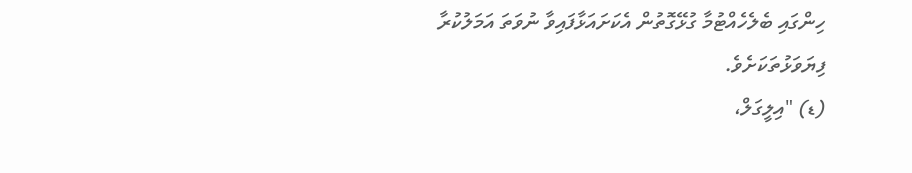ހިންގައި ބެލެހެއްޓުމާ ގުޅޭގޮތުން އެކަށައަޅާފައިވާ ނުވަތަ އަމަލުކުރާ ފިޔަވަޅުތަކަށެވެ.
(ޑ) "އިލީގަލް،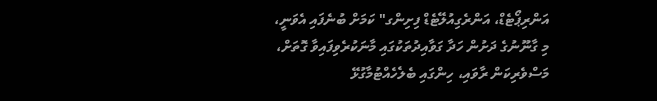އަންރިޕޯޓެޑް، އަންރެގިއުލޭޓެޑް ފިށިންގ" ކަމަށް ބުނެފައި އެވަނީ، މި ގާނޫނުގެ ދަށުން ހަދާ ގަވާއިދުތަކުގައި މާނަކުރެވިފައިވާ ގޮތަށް، މަސްވެރިކަން ރާވައި، ހިންގައި ބެލެހެއްޓުމާގުޅޭ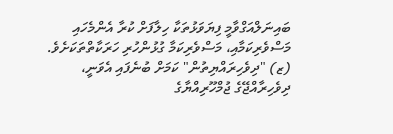ބައިނަލްއަގްވާމީ ފިޔަވަޅުތަކާ ހިލާފަށް ކުރާ އެންމެހައި މަސްވެރިކަމާއި، މަސްވެރިކަމާ ގުޅުންހުރި ހަރަކާތްތަކަށެވެ.
(ޒ) "ދިވެހިރައްޔިތުން" ކަމަށް ބުނެފައި އެވަނީ، ދިވެހިރާއްޖޭގެ ޖުމްހޫރިއްޔާގެ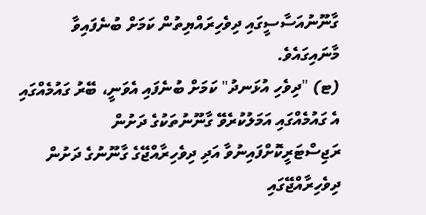ގާނޫނުއަސާސީގައި ދިވެހިރައްޔިތުން ކަމަށް ބުނެފައިވާ މާނައިގައެވެ.
(ޓ) "ދިވެހި އުޅަނދު" ކަމަށް ބުނެފައި އެވަނީ، ބޭރު ގައުމެއްގައި އެ ގައުމެއްގައި އަމަލުކުރެވޭ ގާނޫނުތަކުގެ ދަށުން ރަޖިސްޓަރީކޮށްފައިނުވާ އަދި ދިވެހިރާއްޖޭގެ ގާނޫނުގެ ދަށުން ދިވެހިރާއްޖޭގައި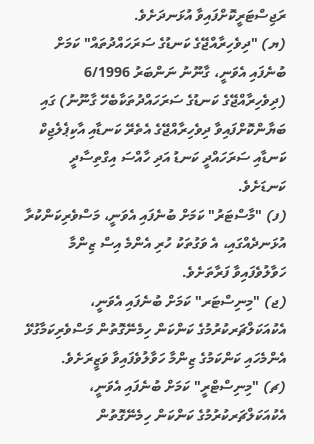ރަޖިސްޓަރީކޮށްފައިވާ އުޅަނދަށެވެ.
(ޔ) "ދިވެހިރާއްޖޭގެ ކަނޑުގެ ސަރަހައްދުތައް" ކަމަށް ބުނެފައި އެވަނީ، ގާނޫނު ނަންބަރު 6/1996 (ދިވެހިރާއްޖޭގެ ކަނޑުގެ ސަރަހައްދުތަކާބެހޭ ގާނޫނު) ގައި ބަޔާންކޮށްފައިވާ ދިވެހިރާއްޖޭގެ އެތެރޭ ކަނޑާއި އާކިޕެލެޖިކް ކަނޑާއި ސަރަހައްދީ ކަނޑު އަދި ހާއްސަ އިގްތިސާދީ ކަނޑަށެވެ.
(ފ) "މާސްޓަރު" ކަމަށް ބުނެފައި އެވަނީ، މަސްވެރިކަންކުރާ އުޅަނދެއްގައި، އެ ވަގުތަކު ހުރި އެންމެ އިސް ޒިންމާ ހަވާލުވެފައިވާ ފަރާތަށެވެ.
(ޖ) "މިނިސްޓަރ" ކަމަށް ބުނެފައި އެވަނީ، އެކުއަކަލްޗަރކުރުމުގެ ކަންކަން ހިމެނޭގޮތުން މަސްވެރިކަމާގުޅޭ އެންމެހައި ކަންކަމުގެ ޒިންމާ ހަވާލުވެފައިވާ ވަޒީރަށެވެ.
(ޗ) "މިނިސްޓްރީ" ކަމަށް ބުނެފައި އެވަނީ، އެކުއަކަލްޗަރކުރުމުގެ ކަންކަން ހިމެނޭގޮތުން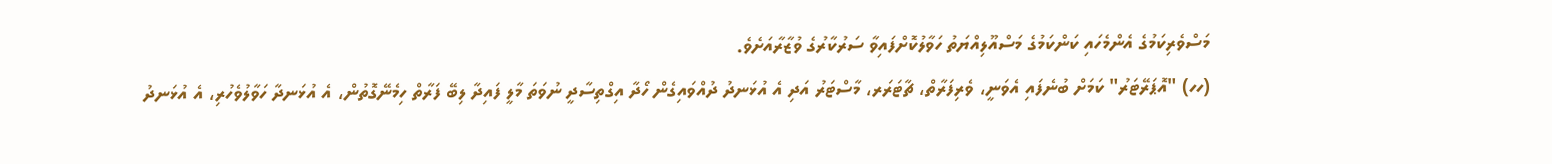މަސްވެރިކަމުގެ އެންމެހައި ކަންކަމުގެ މަސްއޫލިއްޔަތު ހަވާލުކޮށްފައިވާ ސަރުކާރުގެ ވުޒާރާއަށެވެ.
(ހހ) "އޮޕަރޭޓަރު" ކަމަށް ބުނެފައި އެވަނީ، ވެރިފަރާތް، ޗާޓަރަރ، މާސްޓަރު އަދި އެ އުޅަނދު ދުއްވައިގެން ހޯދާ އިގްތިސާދީ ނުވަތަ މާލީ ފައިދާ ލިބޭ ފަރާތް ހިމެނޭގޮތުން، އެ އުޅަނދާ ހަވާލުވެހުރި، އެ އުޅަނދު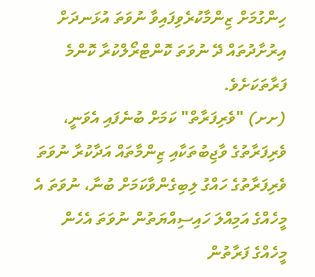ހިންގުމަށް ޒިންމާކުރެވިފައިވާ ނުވަތަ އުޅަނދަށް އިރުށާދުތައް ދޭ ނުވަތަ ކޮންޓްރޯލްކުރާ ކޮންމެ ފަރާތަކަށެވެ.
(ށށ) "ވެރިފަރާތް" ކަމަށް ބުނެފައި އެވަނީ، ވެރިފަރާތުގެ ވާޖިބުތަކާއި ޒިންމާތައް އަދާކުރާ ނުވަތަ ވެރިފަރާތުގެ ހައްގު ލިބިގެންވާކަމަށް ބުނާ، ނުވަތަ އެ މީހެއްގެ އަމިއްލަ ހައިސިއްޔަތުން ނުވަތަ އެހެން މީހެއްގެ ފަރާތުން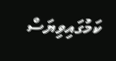ކަމުގައިވިޔަސް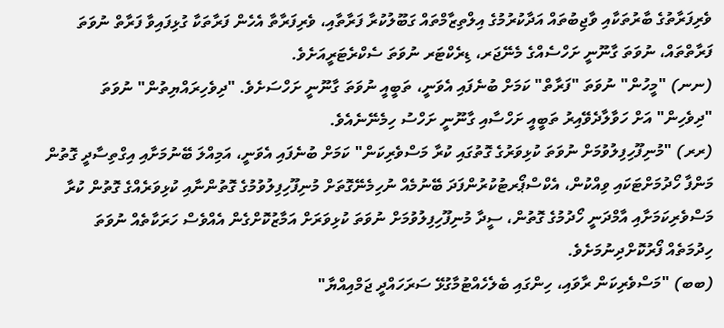ވެރިފަރާތުގެ ބާރުތަކާއި ވާޖިބުތައް އަދާކުރުމުގެ އިލްތިޒާމްތައް ގަބޫލުކުރާ ފަރާތާއި، ވެރިފަރާތާ އެހެން ފަރާތަކާ ގުޅިފައިވާ ފަރާތް ނުވަތަ ފަރާތްތައް، ނުވަތަ ގާނޫނީ ށަހްސެއްގެ މެނޭޖަރ، ޑިރެކްޓަރ ނުވަތަ ސެކްރެޓަރީއަށެވެ.
(ނނ) "މީހުން" ނުވަތަ "ފަރާތް" ކަމަށް ބުނެފައި އެވަނީ، ތަބީއީ ނުވަތަ ގާނޫނީ ށަހްސަށެވެ. "ދިވެހިރައްޔިތުން" ނުވަތަ "ދިވެހިން" އަށް ހަވާލާދެވޭއިރު ތަބީއީ ށަހްސާއި ގާނޫނީ ށަހްސު ހިމެނޭނެއެވެ.
(ރރ) "މުނިފޫހިފިލުވުމަށް ނުވަތަ ކުޅިވަރުގެ ގޮތުގައި ކުރާ މަސްވެރިކަން" ކަމަށް ބުނެފައި އެވަނީ، އަމިއްލަ ބޭނުމަށާއި އިގްތިސާދީ ގޮތުން މަންފާ ހޯދުމަށްޓަކައި ވިއްކުން، އެކްސްޕޯރޓުކުރުންފަދަ ބޭނުމެއް ނުހިމެނޭގޮތަށް މުނިފޫހިފިލުވުމުގެ ގޮތުންނާއި ކުޅިވަރެއްގެ ގޮތުން ކުރާ މަސްވެރިކަމަށާއި އާމްދަނީ ހޯދުމުގެ ގޮތުން، ސީދާ މުނިފޫހިފިލުވުމަށް ނުވަތަ ކުޅިވަރަށް އަމާޒުކޮށްގެން އެއްވެސް ހަރަކާތެއް ނުވަތަ ހިދުމަތެއް ފޯރުކޮށްދިނުމަށެވެ.
(ބބ) "މަސްވެރިކަން ރާވައި، ހިންގައި ބެލެހެއްޓުމާގުޅޭ ސަރަހައްދީ ޖަމްއިއްޔާ"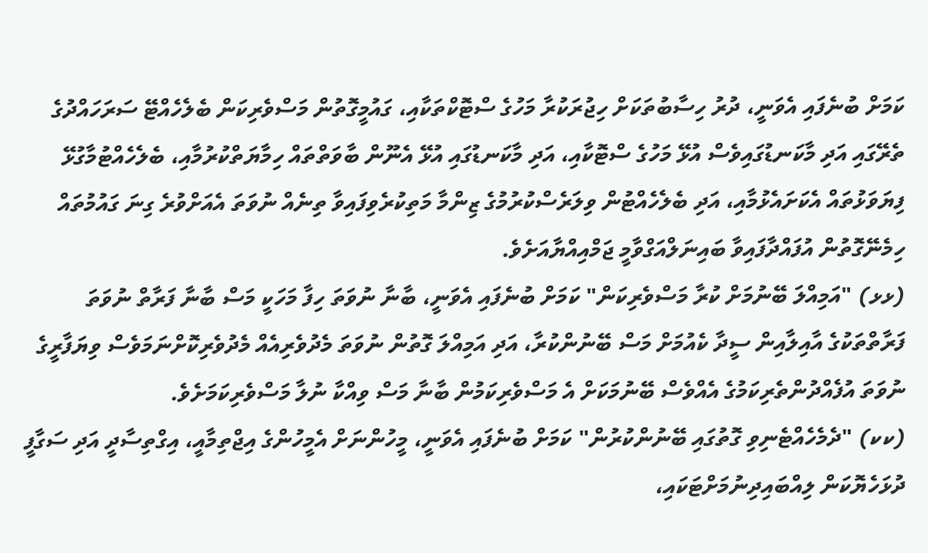ކަމަށް ބުނެފައި އެވަނީ، ދުރު ހިސާބުތަކަށް ހިޖުރަކުރާ މަހުގެ ސްޓޮކްތަކާއި، ގައުމީގޮތުން މަސްވެރިކަން ބެލެހެއްޓޭ ސަރަހައްދުގެ ތެރޭގައި އަދި މާކަނޑުގައިވެސް އުޅޭ މަހުގެ ސްޓޮކާއި، އަދި މާކަނޑުގައި އުޅޭ އެނޫން ބާވަތްތައް ހިމާޔަތްކުރުމާއި، ބެލެހެއްޓުމާގުޅޭ ފިޔަވަޅުތައް އެކަށައެޅުމާއި، އަދި ބެލެހެއްޓުން ވިލަރެސްކުރުމުގެ ޒިންމާ މަތިކުރެވިފައިވާ ތިނެއް ނުވަތަ އެއަށްވުރެ ގިނަ ގައުމުތައް ހިމެނޭގޮތުން އުފައްދާފައިވާ ބައިނަލްއަގްވާމީ ޖަމްއިއްޔާއަށެވެ.
(ޅޅ) "އަމިއްލަ ބޭނުމަށް ކުރާ މަސްވެރިކަން" ކަމަށް ބުނެފައި އެވަނީ، ބާނާ ނުވަތަ ހިފާ މަހަކީ މަސް ބާނާ ފަރާތް ނުވަތަ ފަރާތްތަކުގެ އާއިލާއިން ސީދާ ކެއުމަށް މަސް ބޭނުންކުރާ، އަދި އަމިއްލަ ގޮތުން ނުވަތަ މެދުވެރިއެއް މެދުވެރިކޮށްނަމަވެސް ވިޔަފާރީގެ ނުވަތަ އުފެއްދުންތެރިކަމުގެ އެއްވެސް ބޭނުމަކަށް އެ މަސްވެރިކަމުން ބާނާ މަސް ވިއްކާ ނުލާ މަސްވެރިކަމަށެވެ.
(ކކ) "ދެމެހެއްޓެނިވި ގޮތުގައި ބޭނުންކުރުން" ކަމަށް ބުނެފައި އެވަނީ، މީހުންނަށް އެމީހުންގެ އިޖްތިމާއީ، އިގްތިސާދީ އަދި ސަގާފީ ދުޅަހެޔޮކަން ލިއްބައިދިނުމަށްޓަކައި،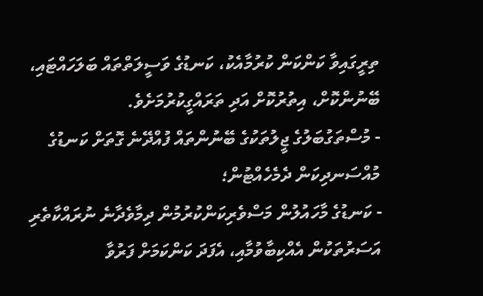ތިރީގައިވާ ކަންކަން ކުރުމާއެކު، ކަނޑުގެ ވަސީލަތްތައް ބަލަހައްޓައި، ބޭނުންކޮށް، އިތުރުކޮށް އަދި ތަރައްގީކުރުމަށެވެ.
- މުސްތަގުބަލުގެ ޖީލުތަކުގެ ބޭނުންތައް ފުއްދޭނެ ގޮތަށް ކަނޑުގެ މުއްސަނދިކަން ދެމެހެއްޓުން؛
- ކަނޑުގެ މާހައުލުން މަސްވެރިކަންކުރުމުން ދިމާވެދާނެ ނުރައްކާތެރި އަސަރުތަކުން އެއްކިބާވުމާއި، އެފަދަ ކަންކަމަށް ފަރުވާ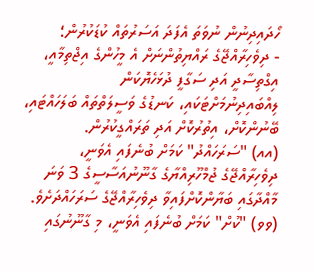ހޯދައިދިނުން ނުވަތަ އެފަދަ އަސަރުތައް ކުޑަކުރުން؛
- ދިވެހިރާއްޖޭގެ ރައްޔިތުންނަށް އެ މީހުންގެ އިޖްތިމާއީ، އިގްތިސާދީ އަދި ސަގާފީ ދުޅަހެޔޮކަން ލިއްބައިދިނުމަށްޓަކައި، ކަނޑުގެ ވަސީލަތްތައް ބަލަހައްޓައި، ބޭނުންކޮށް، އިތުރުކޮށް އަދި ތަރައްގީކުރުން.
(އއ) "ސަރަހައްދު" ކަމަށް ބުނެފައި އެވަނީ، ދިވެހިރާއްޖޭގެ ޖުމްހޫރިއްޔާގެ ގާނޫނުއަސާސީގެ 3 ވަނަ މާއްދާގައި ބަޔާންކޮށްފައިވާ ދިވެހިރާއްޖޭގެ ސަރަހައްދަށެވެ.
(ވވ) "ކުށް" ކަމަށް ބުނެފައި އެވަނީ، މި ގާނޫނުގައި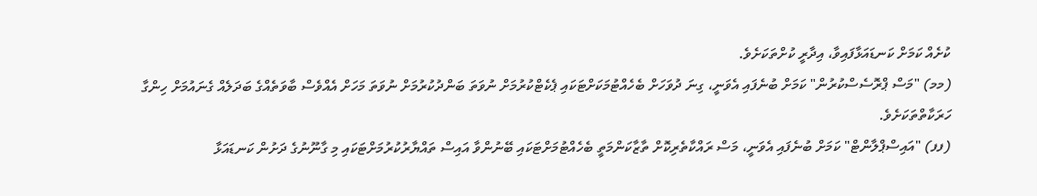ކުށެއް ކަމަށް ކަނޑައަޅާފައިވާ، އިދާރީ ކުށްތަކަށެވެ.
(މމ) "މަސް ޕްރޮސެސްކުރުން" ކަމަށް ބުނެފައި އެވަނީ، ގިނަ ދުވަހަށް ބެހެއްޓުމަކަށްޓަކައި ޕެކެޓްކުރުމަށް ނުވަތަ ބަންދުކުރުމަށް ނުވަތަ މަހަށް އެއްވެސް ބާވަތެއްގެ ބަދަލެއް ގެނައުމަށް ހިންގާ ހަރަކާތްތަކަށެވެ.
(ފފ) "އައިސްޕްލާންޓް" ކަމަށް ބުނެފައި އެވަނީ، މަސް ރައްކާތެރިކޮށް ތާޒާކަންމަތީ ބެހެއްޓުމަށްޓަކައި ބޭނުންވާ އައިސް ތައްޔާރުކުރުމަށްޓަކައި މި ގާނޫނުގެ ދަށުން ކަނޑައަޅާ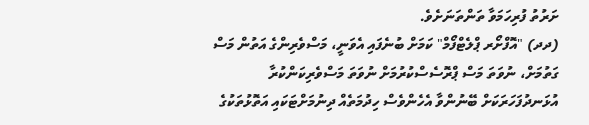ށަރުތު ފުރިހަމަވާ ތަންތަނަށެވެ.
(ދދ) "އޮފްށޯރ ޕްލެޓްފޯމް" ކަމަށް ބުނެފައި އެވަނީ، މަސްވެރިންގެ އަތުން މަސް ގަތުމަށް، ނުވަތަ މަސް ޕްރޮސެސްކުރުމަށް ނުވަތަ މަސްވެރިކަންކުރާ އުޅަނދުފަހަރަކަށް ބޭނުންވާ އެހެންވެސް ހިދުމަތެއް ދިނުމަށްޓަކައި އަތޮޅުތަކުގެ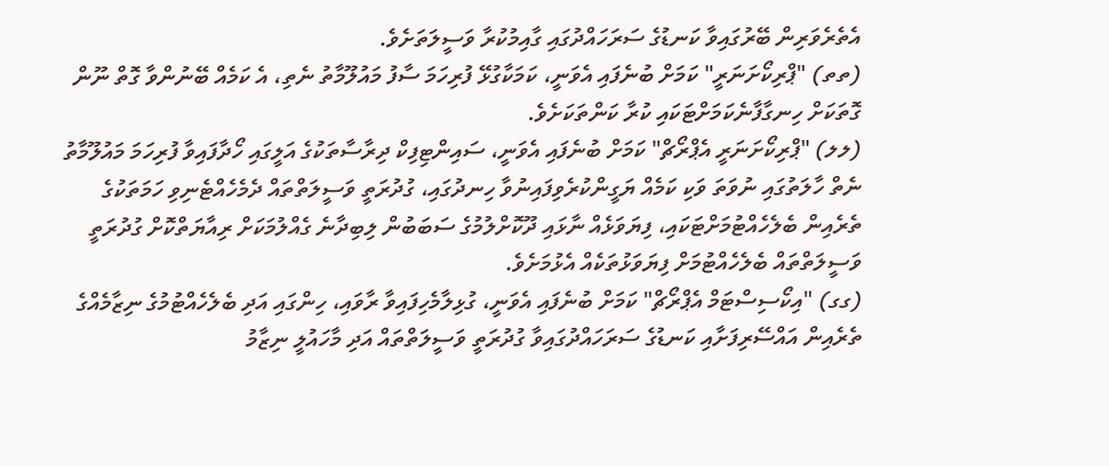އެތެރެވަރިން ބޭރުގައިވާ ކަނޑުގެ ސަރަހައްދުގައި ގާއިމުކުރާ ވަސީލަތަށެވެ.
(ތތ) "ޕްރިކޯށަނަރީ" ކަމަށް ބުނެފައި އެވަނީ، ކަމަކާގުޅޭ ފުރިހަމަ ސާފު މައުލޫމާތު ނެތި، އެ ކަމެއް ބޭނުންވާ ގޮތް ނޫން ގޮތަކަށް ހިނގާފާނެކަމަށްޓަކައި ކުރާ ކަންތަކަށެވެ.
(ލލ) "ޕްރިކޯށަނަރީ އެޕްރޯޗް" ކަމަށް ބުނެފައި އެވަނީ، ސައިންޓިފިކް ދިރާސާތަކުގެ އަލީގައި ހޯދާފައިވާ ފުރިހަމަ މައުލޫމާތު ނެތް ހާލަތުގައި ނުވަތަ ވަކި ކަމެއް ޔަގީންކުރެވިފައިނުވާ ހިނދުގައި، ގުދުރަތީ ވަސީލަތްތައް ދެމެހެއްޓެނިވި ހަމަތަކުގެ ތެރެއިން ބެލެހެއްޓުމަށްޓަކައި، ފިޔަވަޅެއް ނާޅައި ދޫކޮށްލުމުގެ ސަބަބުން ލިބިދާނެ ގެއްލުމަކަށް ރިއާޔަތްކޮށް ގުދުރަތީ ވަސީލަތްތައް ބެލެހެއްޓުމަށް ފިޔަވަޅުތަކެއް އެޅުމަށެވެ.
(ގގ) "އިކޯސިސްޓަމް އެޕްރޯޗް" ކަމަށް ބުނެފައި އެވަނީ، ގުޅިލާމެހިފައިވާ ރާވައި، ހިންގައި އަދި ބެލެހެއްޓުމުގެ ނިޒާމެއްގެ ތެރެއިން އައްސޭރިފަށާއި ކަނޑުގެ ސަރަހައްދުގައިވާ ގުދުރަތީ ވަސީލަތްތައް އަދި މާހައުލީ ނިޒާމު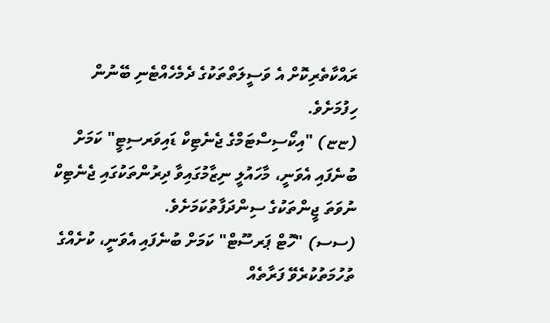ރައްކާތެރިކޮށް އެ ވަސީލަތްތަކުގެ ދެމެހެއްޓެނި ބޭނުން ހިފުމަށެވެ.
(ޏޏ) "އިކޯސިސްޓަމްގެ ޖެނެޓިކް ޑައިވަރސިޓީ" ކަމަށް ބުނެފައި އެވަނީ، މާހައުލީ ނިޒާމުގައިވާ ދިރުންތަކުގައި ޖެނެޓިކް ނުވަތަ ޖީންތަކުގެ ސިންދަފާތުކަމަށެވެ.
(ސސ) "ހޮޓް ޕަރސޫޓް" ކަމަށް ބުނެފައި އެވަނީ، ކުށެއްގެ ތުހުމަތުކުރެވޭ ފަރާތެއް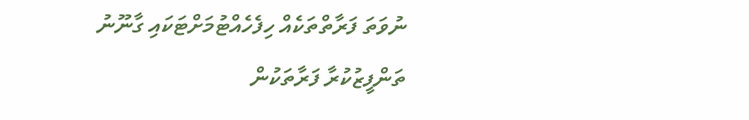ނުވަތަ ފަރާތްތަކެއް ހިފެހެއްޓުމަށްޓަކައި ގާނޫނު ތަންފީޒުކުރާ ފަރާތަކުން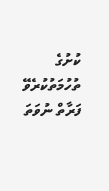ކުށުގެ ތުހުމަތުކުރެވޭ ފަރާތް ނުވަތަ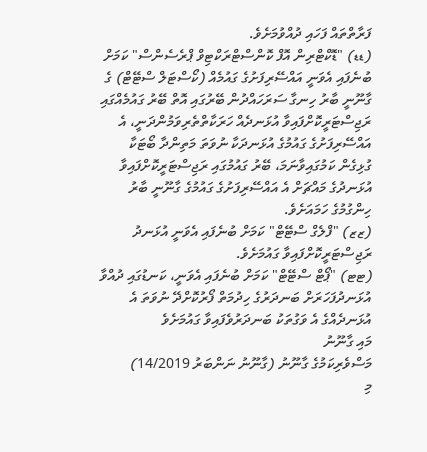ފަރާތްތައް ފަހައި ދުއްވުމަށެވެ.
(ޑޑ) "ޑޮކްޓްރިން އޮފް ކޮންސްޓްރަކްޓިވް ޕްރެސެންސް" ކަމަށް ބުނެފައި އެވަނީ އައްސޭރިފަށުގެ ގައުމެއް (ކޯސްޓަލް ސްޓޭޓް) ގެ ގާނޫނީ ބާރު ހިނގާ ސަރަހައްދުން ބޭރުގައި އޮތް ބޭރު ގައުމެއްގައި ރަޖިސްޓަރީކޮށްފައިވާ އުޅަނދެއް ހަރަކާތްތެރިވަމުންދަނީ، އެ އައްސޭރިފަށުގެ ގައުމުގެ އުޅަނދަކާ ނުވަތަ މަތިންދާ ބޯޓަކާ ގުޅިގެން ކަމުގައިވާނަމަ، ބޭރު ގައުމުގައި ރަޖިސްޓަރީކޮށްފައިވާ އުޅަނދުގެ މައްޗަށް އެ އައްސޭރިފަށުގެ ގައުމުގެ ގާނޫނީ ބާރު ހިންގުމުގެ ހަމައަށެވެ.
(ޒޒ) "ފްލެގް ސްޓޭޓް" ކަމަށް ބުނެފައި އެވަނީ އުޅަނދު ރަޖިސްޓަރީކޮށްފައިވާ ގައުމަށެވެ.
(ޓޓ) "ޕޯޓް ސްޓޭޓް" ކަމަށް ބުނެފައި އެވަނީ، ކަނޑުގައި ދުއްވާ އުޅަނދުފަހަރަށް ބަނދަރުގެ ހިދުމަތް ފޯރުކޮށްދޭ ނުވަތަ އެ އުޅަނދެއްގެ އެ ވަގުތަކު ބަނދަރުވެފައިވާ ގައުމަށެވެ
މައި ގާނޫނު
މަސްވެރިކަމުގެ ގާނޫނު (ގާނޫނު ނަންބަރު 14/2019)
މި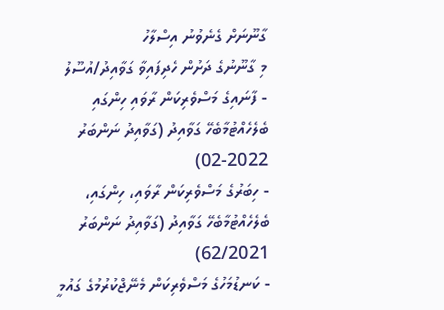ގާނޫނަށް ގެނެވުނު އިސްލާހު
މި ގާނޫނުގެ ދަށުން ހެދިފައިވާ ގަވާއިދު/އުސޫލު
- ފާނައިގެ މަސްވެރިކަން ރާވައި ހިންގައި ބެލެހެއްޓުމާބެހޭ ގަވާއިދު (ގަވާއިދު ނަންބަރު 2022-02)
- ހިބަރުގެ މަސްވެރިކަން ރާވައި، ހިންގައި، ބެލެހެއްޓުމާބެހޭ ގަވާއިދު (ގަވާއިދު ނަންބަރު 62/2021)
- ކަނޑުމަހުގެ މަސްވެރިކަން މެނޭޖްކުރުމުގެ ގައުމީ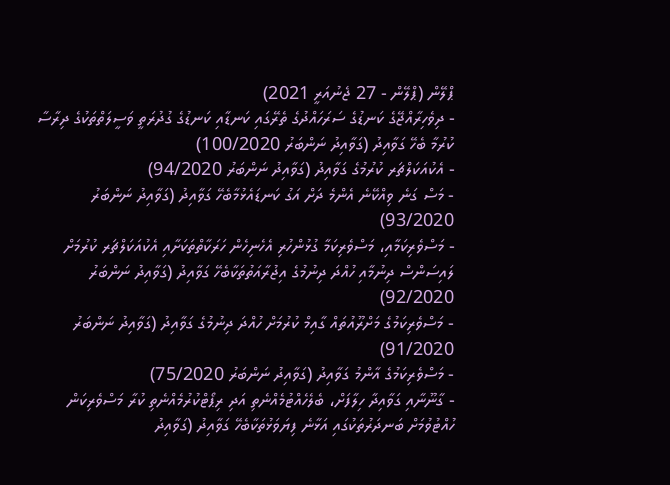ޕްލޭން (ޕްލޭން - 27 ޖެނުއަރީ 2021)
- ދިވެހިރާއްޖޭގެ ކަނޑުގެ ސަރަހައްދުގެ ތެރޭގައި ކަނޑާއި ކަނޑުގެ ގުދުރަތީ ވަސީލަތްތަކުގެ ދިރާސާ ކުރުމާ ބެހޭ ގަވާއިދު (ގަވާއިދު ނަންބަރު 100/2020)
- އެކުއަކަލްޗަރ ކުރުމުގެ ގަވާއިދު (ގަވާއިދު ނަންބަރު 94/2020)
- މަސް ގަނެ ވިއްކޭނެ އެންމެ ދަށް އަގު ކަނޑައެޅުމާބެހޭ ގަވާއިދު (ގަވާއިދު ނަންބަރު 93/2020)
- މަސްވެރިކަމާއި، މަސްވެރިކަމާ ގުޅުންހުރި އެހެނިހެން ހަރަކާތްތަކަށާއި އެކުއަކަލްޗަރ ކުރުމަށް ލައިސަންސް ދިނުމާއި ހުއްދަ ދިނުމުގެ އިޖުރާއަތުތަކާބެހޭ ގަވާއިދު (ގަވާއިދު ނަންބަރު 92/2020)
- މަސްވެރިކަމުގެ މަށްރޫއުތައް ގާއިމް ކުރުމަށް ހުއްދަ ދިނުމުގެ ގަވާއިދު (ގަވާއިދު ނަންބަރު 91/2020)
- މަސްވެރިކަމުގެ އާންމު ގަވާއިދު (ގަވާއިދު ނަންބަރު 75/2020)
- ގާނޫނާއި ގަވާއިދާ ހިލާފަށް، ބެލެހެއްޓުމެއްނެތި އަދި ރިޕޯޓްކުރުމެއްނެތި ކުރާ މަސްވެރިކަން ހުއްޓުވުމަށް ބަނދަރުތަކުގައި އަޅާނެ ފިޔަވަޅުތަކާބެހޭ ގަވާއިދު (ގަވާއިދު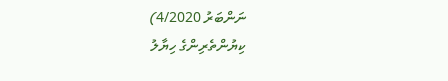ނަންބަރު 4/2020)
ކިޔުންތެރިންގެ ހިޔާލު